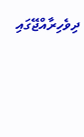ދިވެހިރާއްޖޭގައި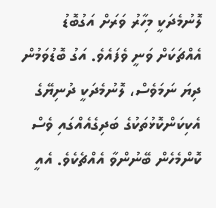ލޮނުމެދަކީ މިހާރު ވަރަށް އަގުބޮޑު އެއްޗަކަށް ވަނީ ވެފައެވެ. އަގު ބޮޑުވަމުން ދިޔަ ނަމަވެސް، ލޮނުމެދަކީ ދުނިޔޭގެ އެކިކަންކޮޅުތަކުގެ ބަދިގެއެއްގައި ވެސް ކޮންމެހެން ބޭނުންވާ އެއްޗެކެވެ. އެއީ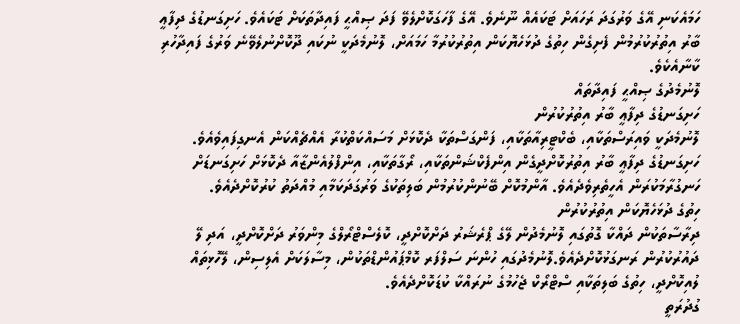ހަމައެކަނި އޭގެ ވަރުގަދަ ރަހައަށް ޓަކައެއް ނޫނެވެ. އޭގެ ފާހަގަކޮށްލެވޭ ފަދަ ޞިއްޙީ ފައިދާތަކަށް ޓަކައެވެ. ހަށިގަނޑުގެ ދިފާޢީ ބާރު އިތުރުކުރުމުން ފެށިގެން ހިތުގެ ދުޅަހެޔޮކަން އިތުރުކުރުމާ ހަމައަށް، ލޮނުމެދަކީ ނުކައި ދޫކޮށްނުލެވޭނެ ވަރުގެ ފައިދާހުރި ކާނާއެކެވެ.
ލޮނުމެދުގެ ޞިއްޙީ ފައިދާތައް
ހަށިގަނޑުގެ ދިފާޢީ ބާރު އިތުރުކުރުން
ލޮނުމެދަކީ ވައިރަސްތަކާއި، ބެކްޓީރިއާތަކާއި، ފަންގަސްތަކާ ދެކޮޅަށް މަސައްކަތްކުރާ އެއްޗެއްކަން އެނގިފައިވެއެވެ. ހަށިގަނޑުގެ ދިފާޢީ ބާރު އިތުރުކޮށްދީގެން އިންފެކްޝަންތަކާއި، ރޯގާތަކާއި، އިންފްލުއެންޒާއާ ދެކޮޅަށް ހަށިގަނޑަށް ހަނގުރާމަކުރަން އެހީތެރިވެދެއެވެ. އާންމުކޮށް ބޭނުންކުރުމުން ބަލިތަކުގެ ވަރުގަދަކަމާއި މުއްދަތު ކުރުކޮށްދެއެވެ.
ހިތުގެ ދުޅަހެޔޮކަން އިތުރުކުރުން
ދިރާސާތަކުން ދައްކާ ގޮތުގައި ލޮނުމެދުން ލޭގެ ޕްރެޝަރު ދަށްކޮށްދީ، ކޮލެސްޓްރޯލްގެ މިންވަރު ދަށްކޮށްދީ، އަދި ލޭ ދައުރުކުރުން ރަނގަޅުކޮށްދެއެވެ.ލޮނުމެދުގައި ހުންނަ ސަލްފަރ ކޮމްޕައުންޑްތަކުން، މިސާލަކަށް އެލިސިން، ލޭހޮޅިތައް ލުއިކޮށްދީ، ހިތުގެ ބަލިތަކާއި ސްޓްރޯކް ޖެހުމުގެ ނުރައްކާ ކުޑަކޮށްދެއެވެ.
ގުދުރަތީ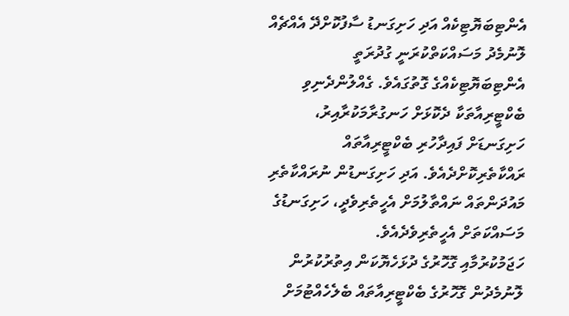އެންޓިބަޔޮޓިކެއް އަދި ހަށިގަނޑު ސާފުކޮށްދޭ އެއްޗެއް
ލޮނުމެދު މަސައްކަތްކުރަނީ ގުދުރަތީ އެންޓިބަޔޮޓިކެއްގެ ގޮތުގައެވެ. ގެއްލުންދެނިވި ބެކްޓީރިއާތަކާ ދެކޮޅަށް ހަނގުރާމަކުރާއިރު، ހަށިގަނޑަށް ފައިދާހުރި ބެކްޓީރިއާތައް ރައްކާތެރިކޮށްދެއެވެ. އަދި ހަށިގަނޑުން ނުރައްކާތެރި މައުދަންތައް ނައްތާލުމަށް އެހީތެރިވެދީ، ހަށިގަނޑުގެ މަސައްކަތަށް އެހީތެރިވެދެއެވެ.
ހަޖަމުކުރުމާއި ގޮހޮރުގެ ދުޅަހެޔޮކަން އިތުރުކުރުން
ލޮނުމެދުން ގޮހޮރުގެ ބެކްޓީރިއާތައް ބެލެހެއްޓުމަށް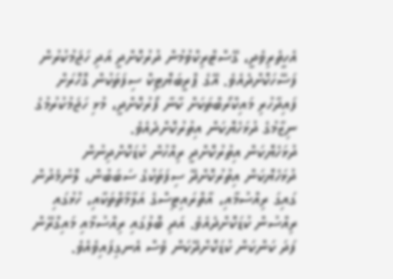އެހީތެރިވެދީ، ގޭސްޓްރިކްވުމުން ދުރުކޮށްދީ އަދި ހަޖަމުކުރުން ފަސޭހަކޮށްދެއެވެ. އޭގެ ޕްރީބަޔޮޓިކް ސިފަތަކުން ގޮހޮރަށް ފައިދާހުރި މައިކްރޯބްތަކަށް ކާނާ ފޯރުކޮށްދީ، މުޅި ހަޖަމުކުރުމުގެ ނިޒާމުގެ ދުޅަހެޔޮކަން އިތުރުކޮށްދެއެވެ.
ދުޅަހެޔޮކަން އިތުރުކޮށްދީ ރިއްހުން ކުޑަކޮށްދިނުން
ދުޅަހެޔޮކަން އިތުރުކޮށްދޭ ސިފަތަކުގެ ސަބަބުން، ލޮނުމެދުން ގައިގަ ރިއްސުމާއި، އާތްރައިޓިސްގެ އަލާމާތްތަކާއި، ހުޅުގައި ރިއްސުން ކުޑަކޮށްދެއެވެ. އަދި ބޮލުގައި ރިއްސުމާއި މައިގްރޭން ފަދަ ކަންކަން ކުޑަކޮށްދޭކަން ވެސް އެނގިފައިވެއެވެ.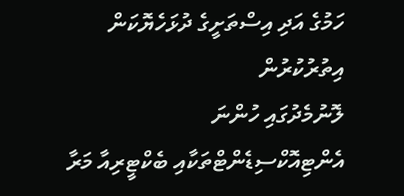ހަމުގެ އަދި އިސްތަށީގެ ދުޅަހެޔޮކަން އިތުރުކުރުން
ލޮނުމެދުގައި ހުންނަ އެންޓިއޮކްސިޑެންޓްތަކާއި ބެކްޓީރިއާ މަރާ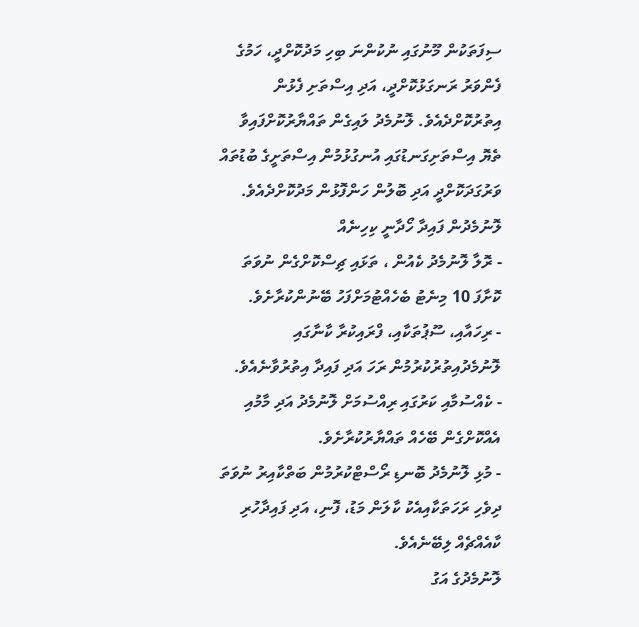ސިފަތަކުން މޫނުގައި ނުކުންނަ ބިހި މަދުކޮށްދީ، ހަމުގެ ފެންވަރު ރަނގަޅުކޮށްދީ، އަދި އިސްތަށި ފެޅުން އިތުރުކޮށްދެއެވެ. ލޮނުމެދު ލައިގެން ތައްޔާރުކޮށްފައިވާ ތެޔޮ އިސްތަށިގަނޑުގައި އުނގުޅުމުން އިސްތަށީގެ ބުޑުތައް ވަރުގަދަކޮށްދީ އަދި ބޮލުން ހަންފޮޅުން މަދުކޮށްދެއެވެ.
ލޮނުމެދުން ފައިދާ ހޯދާނީ ކިހިނެއް
- ރޮލާ ލޮނުމެދު ކެއުން ، ތަޅައި ޗިސްކޮށްގެން ނުވަތަ ކޮށާފަ 10 މިނެޓު ބެހެއްޓުމަށްފަހު ބޭނުންކުރާށެވެ.
- ރިހައާއި، ސޫޕުތަކާއި، ފްރައިކުރާ ކާނާގައި ލޮނުމެދުއިތުރުކުރުމުން ރަހަ އަދި ފައިދާ އިތުރުވާނެއެވެ.
- ކެއްސުމާއި ކަރުގައި ރިއްސުމަށް ލޮނުމެދު އަދި މާމުއި އެއްކޮށްގެން ބޭހެއް ތައްޔާރުކުރާށެވެ.
- މުޅި ލޮނުމެދު ބޮނޑި ރޯސްޓްކުރުމުން ބަތްކާއިރު ނުވަތަ ދިވެހި ރަހަތަކާއިއެކު ކާލަން މަޑު، ފޮނި، އަދި ފައިދާހުރި ކާއެއްޗެއް ލިބޭނެއެވެ.
ލޮނުމެދުގެ އަގު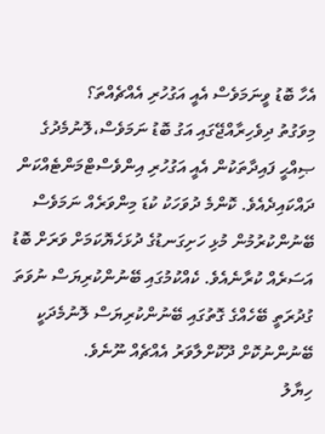އެހާ ބޮޑު ވީނަމަވެސް އެއީ އަގުހުރި އެއްޗެއްތަ؟
މިވަގުތު ދިވެހިރާއްޖޭގައި އަގު ބޮޑު ނަމަވެސް،ލޮނުމެދުގެ ޞިއްޙީ ފައިދާތަކުން އެއީ އަގުހުރި އިންވެސްޓްމަންޓެއްކަން ދައްކައިދެއެވެ. ކޮންމެ ދުވަހަކު ކުޑަ މިންވަރެއް ނަމަވެސް ބޭނުންކުރުމުން މުޅި ހަށިގަނޑުގެ ދުޅަހެޔޮކަމަށް ވަރަށް ބޮޑު އަސަރެއް ކުރާނެއެވެ. ކެއްކުމުގައި ބޭނުންކުރިޔަސް ނުވަތަ ގުދުރަތީ ބޭހެއްގެ ގޮތުގައި ބޭނުންކުރިޔަސް ލޮނުމެދަކީ ބޭނުންނުކޮށް ދޫކޮށްލާވަރު އެއްޗެއް ނޫނެވެ.
ހިޔާލު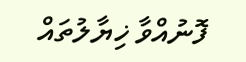ފޮނުއްވާ ޚިޔާލުތައް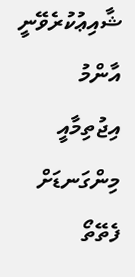ޝާއިޢުކުރެވޭނީ އާންމު އިޖުތިމާއީ މިންގަނޑަށް ފެތޭތޯ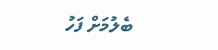ބެލުމަށް ފަހު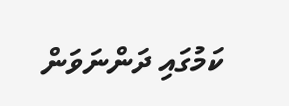ކަމުގައި ދަންނަވަން